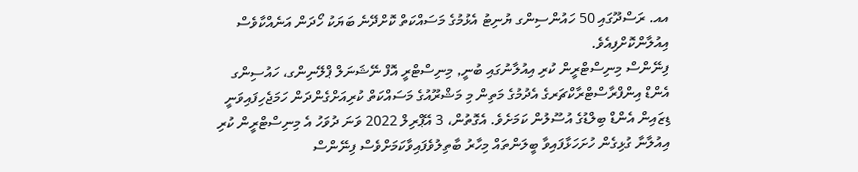އއ. ރަސްދޫގައި 50 ހައުންސިންގ ޔުނިޓު އެޅުމުގެ މަސައްކަތް ކޮށްދޭނެ ބަޔަކު ހޯދަން އަނެއްކާވެސް އިއުލާންކޮށްފިއެވެ.
ފިނޭންސް މިނިސްޓްރީން ކުރި އިއުލާނުގައި ބުނީ, މިނިސްޓްރީ އޮފް ނޭޝަނަލް ޕްލޭނިންގ، ހައުސިންގ އެންޑް އިންފްރާސްޓްރާކްޗަރގެ އެދުމުގެ މަތިން މި މަޝްރޫއުގެ މަސައްކަތް ކުރިއަށްގެންދަން ހަމަޖެހިފައިވަނީ ޑިޒައިން އެންޑް ބިލްޑުގެ އުސޫލުން ކަމަށެވެ. އެގޮތުން، 3 އޭޕްރިލް 2022 ވަނަ ދުވަހު އެ މިނިސްޓްރީން ކުރި އިއުލާނާ ގުޅިގެން ހުށަހަޅާފައިވާ ބީލަންތައް މިހާރު ބާތިލުވެފައިވާކަމަށްވެސް ފިނޭންސް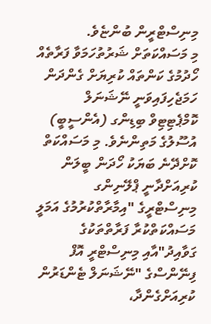މިނިސްޓްރީން ބުންޏެވެ.
މި މަސައްކަތަށް ޝަރުތުހަމަވާ ފަރާތެއް ހޯދުމުގެ ކަންތައް ކުރިޔަށް ގެންދަން ހަމަޖެހިފައިވަނީ ނޭޝަނަލް ކޮމްޕެޓިޓިވް ބިޑިންގ (އެންސީބީ) އުސޫލުގެ މަތިންނެވެ. މި މަސައްކަތް ކޮށްދޭނެ ބަޔަކު ހޯދަން ބީލަން ކުރިއަށްދާނީ ޕްލޭނިންގ މިނިސްޓްރީގެ "އިމާރާތްކުރުމުގެ އަމަލީ މަސައްކަތްކުރާ ފަރާތްތަކުގެ ގަވާއިދު"އާއި މިނިސްޓްރީ އޮފް ފިނޭންސްގެ "ނޭޝަނަލް ޓެންޑަރުން ކުރިއަށްގެންދާ،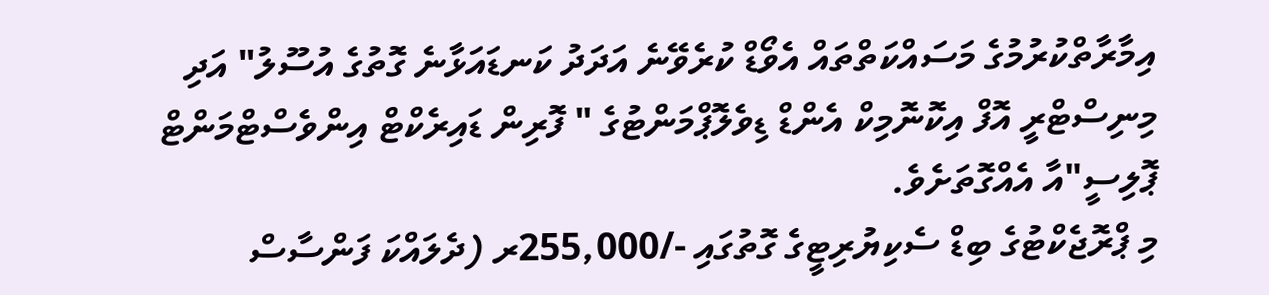އިމާރާތްކުރުމުގެ މަސައްކަތްތައް އެވޯޑް ކުރެވޭނެ އަދަދު ކަނޑައަޅާނެ ގޮތުގެ އުސޫލު" އަދި މިނިސްޓްރީ އޮފް އިކޮނޮމިކް އެންޑް ޑިވެލޮޕްމަންޓުގެ " ފޮރިން ޑައިރެކްޓް އިންވެސްޓްމަންޓް ޕޮލިސީ"އާ އެއްގޮތަށެވެ.
މި ޕްރޮޖެކްޓުގެ ބިޑް ސެކިޔުރިޓީގެ ގޮތުގައި -/255,000ރ (ދެލައްކަ ފަންސާސް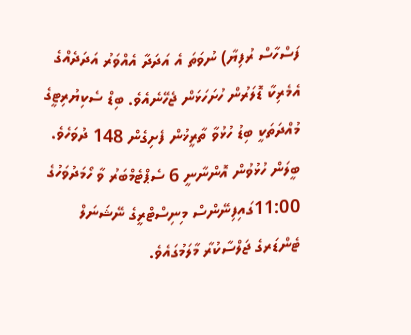ފަސްހާސް ރުފިޔާ) ނުވަތަ އެ އަދަދާ އެއްވަރު އަދަދެއްގެ އެމެރިކާ ޑޮލަރުން ހުށަހަޅަން ޖެހޭނެއެވެ. ބިޑް ސެކިޔުރިޓީގެ މުއްދަތަކީ ބިޑު ހުޅުވާ ތާރީޚުން ފެށިގެން 148 ދުވަހެވެ.
ބީލަން ހުޅުވުން އޮންނާނީ 6 ސެޕްޓެމްބަރު ވާ ހޯމަދުވަހުގެ 11:00ގައިފިނޭންސް މިނިސްޓްރީގެ ނޭޝަނަލް ޓެންޑަރގެ ޖަލްސާކުރާ މާލަމުގައެވެ.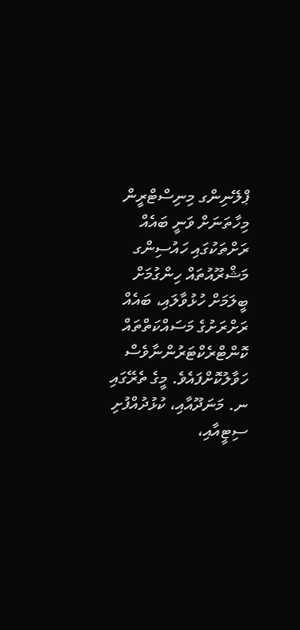ޕްލޭނިންގ މިނިސްޓްރީން މިހާތަނަށް ވަނީ ބައެއް ރަށްތަކުގައި ހައުސިންގ މަޝްރޫއުތައް ހިންގުމަށް ބީލަމަށް ހުޅުވާލައި، ބައެއް ރަށްރަށުގެ މަސައްކަތްތައް ކޮންޓްރެކްޓަރުންނާވެސް ހަވާލުކޮށްފައެވެ. މީގެ ތެރޭގައި ނ. މަނަދޫއާއި، ކުޅުދުއްފުށި ސިޓީއާއި،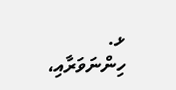ޅ. ހިންނަވަރާއި،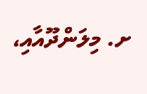ށ. މިލަންދޫއާއި،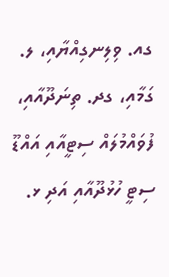ގއ. ވިލިނގިއްޔާއި، ލ. ގަމާއި، ގދ. ތިނަދޫއާއި، ފުވައްމުލައް ސިޓީއާއި އައްޑޫ ސިޓީ ހުޅުދޫއާއި އަދި ޅ.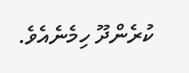ކުރެންދޫ ހިމެނެއެވެ.